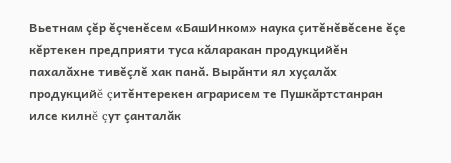Вьетнам çĕр ĕçченĕсем «БашИнком» наука çитĕнĕвĕсене ĕçе кĕртекен предприяти туса кăларакан продукцийĕн пахалăхне тивĕçлĕ хак панă. Вырăнти ял хуçалăх продукцийĕ çитĕнтерекен аграрисем те Пушкăртстанран илсе килнĕ çут çанталăк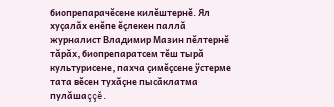биопрепарачĕсене килĕштернĕ. Ял хуçалăх енĕпе ĕçлекен паллă журналист Владимир Мазин пĕлтернĕ тăрăх‚ биопрепаратсем тĕш тырă культурисене‚ пахча çимĕçсене ÿстерме тата вĕсен тухăçне пысăклатма пулăшаççĕ.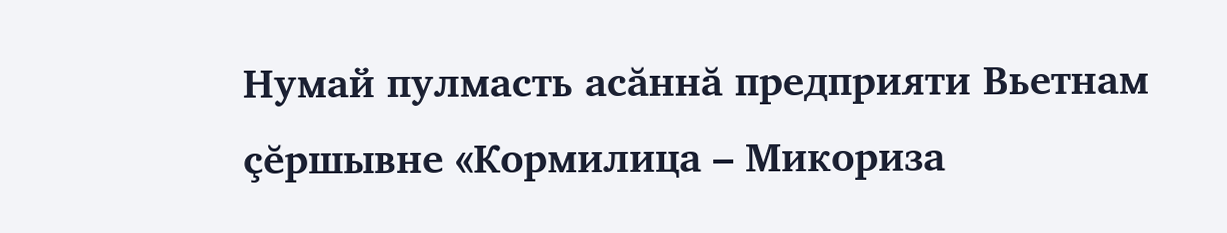Нумай пулмасть асăннă предприяти Вьетнам çĕршывне «Кормилица – Микориза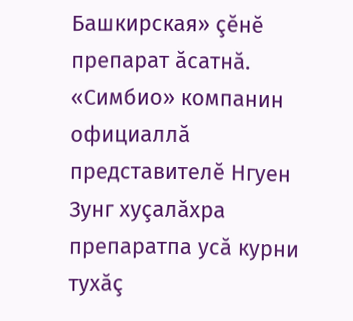Башкирская» çĕнĕ препарат ăсатнă.
«Симбио» компанин официаллă представителĕ Нгуен Зунг хуçалăхра препаратпа усă курни тухăç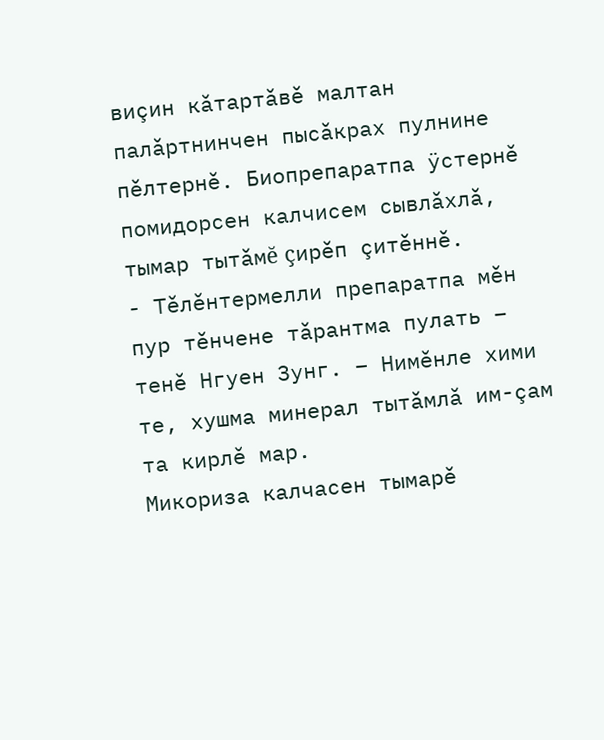виçин кăтартăвĕ малтан палăртнинчен пысăкрах пулнине пĕлтернĕ. Биопрепаратпа ÿстернĕ помидорсен калчисем сывлăхлă‚ тымар тытăмĕ çирĕп çитĕннĕ.
- Тĕлĕнтермелли препаратпа мĕн пур тĕнчене тăрантма пулать – тенĕ Нгуен Зунг. – Нимĕнле хими те‚ хушма минерал тытăмлă им-çам та кирлĕ мар.
Микориза калчасен тымарĕ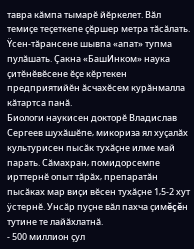тавра кăмпа тымарĕ йĕркелет. Вăл темиçе теçеткепе çĕршер метра тăсăлать. Ÿсен-тăрансене шывпа «апат» тупма пулăшать. Çакна «БашИнком» наука çитĕнĕвĕсене ĕçе кĕртекен предприятийĕн ăсчахĕсем курăнмалла кăтартса панă.
Биологи наукисен докторĕ Владислав Сергеев шухăшĕпе‚ микориза ял хуçалăх культурисен пысăк тухăçне илме май парать. Сăмахран‚ помидорсемпе ирттернĕ опыт тăрăх‚ препаратăн пысăках мар виçи вĕсен тухăçне 1‚5-2 хут ÿстернĕ. Унсăр пуçне вăл пахча çимĕçĕн тутине те лайăхлатнă.
- 500 миллион çул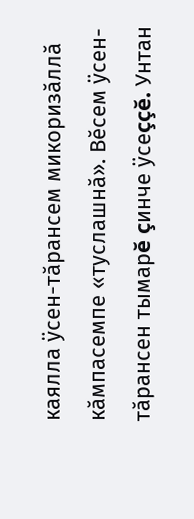каялла ÿсен-тăрансем микоризăллă кăмпасемпе «туслашнă». Вĕсем ÿсен-тăрансен тымарĕ çинче ÿсеççĕ. Унтан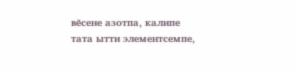вĕсене азотпа‚ калипе тата ытти элементсемпе‚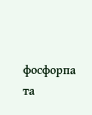фосфорпа та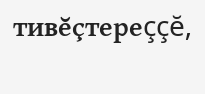тивĕçтереççĕ‚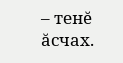– тенĕ ăсчах.